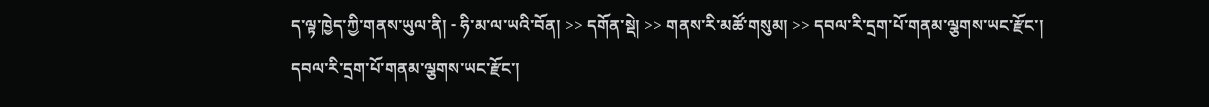ད་ལྟ་ཁྱེད་ཀྱི་གནས་ཡུལ་ནི། - ཧི་མ་ལ་ཡའི་བོན། >> དགོན་སྡེ། >> གནས་རི་མཚོ་གསུམ། >> དབལ་རི་དྲག་པོ་གནམ་ལྕགས་ཡང་རྫོང་།
དབལ་རི་དྲག་པོ་གནམ་ལྕགས་ཡང་རྫོང་།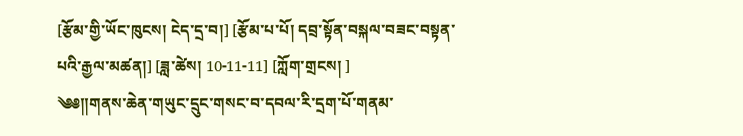[རྩོམ་གྱི་ཡོང་ཁུངས། ངེད་དྲ་བ།] [རྩོམ་པ་པོ། དབྲ་སྟོན་བསྐལ་བཟང་བསྟན་པའི་རྒྱལ་མཚན།] [ཟླ་ཚེས། 10-11-11] [ཀློག་གྲངས། ]
༄༅།།གནས་ཆེན་གཡུང་དྲུང་གསང་བ་དབལ་རི་དྲག་པོ་གནམ་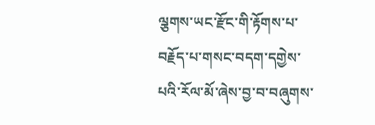ལྕགས་ཡང་རྫོང་གི་རྟོགས་པ་བརྗོད་པ་གསང་བདག་དགྱེས་པའི་རོལ་མོ་ཞེས་བྱ་བ་བཞུགས་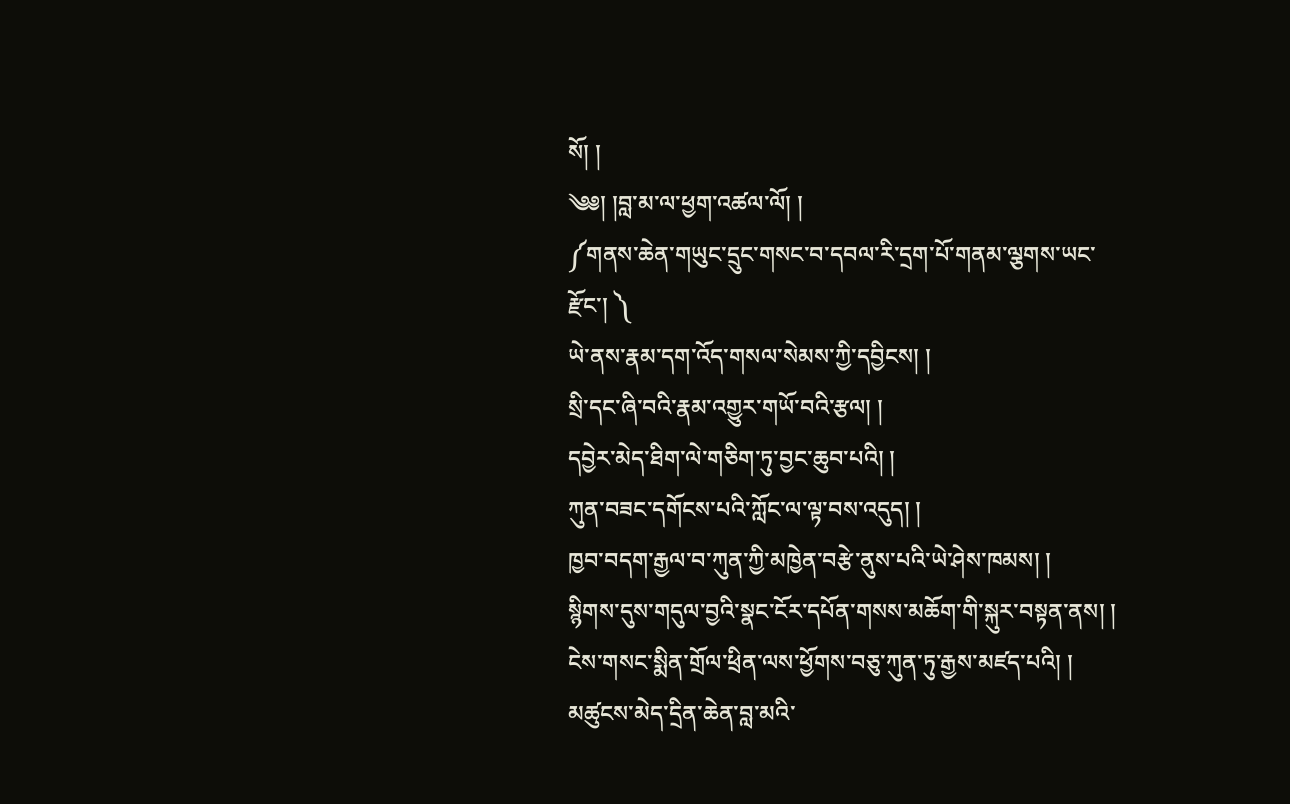སོ། །
༄༅། །བླ་མ་ལ་ཕྱག་འཚལ་ལོ། །
༼གནས་ཆེན་གཡུང་དྲུང་གསང་བ་དབལ་རི་དྲག་པོ་གནམ་ལྕགས་ཡང་རྫོང་། ༽
ཡེ་ནས་རྣམ་དག་འོད་གསལ་སེམས་ཀྱི་དབྱིངས། །
སྲི་དང་ཞི་བའི་རྣམ་འགྱུར་གཡོ་བའི་རྩལ། །
དབྱེར་མེད་ཐིག་ལེ་གཅིག་ཏུ་བྱང་ཆུབ་པའི། །
ཀུན་བཟང་དགོངས་པའི་ཀློང་ལ་ལྟ་བས་འདུད། །
ཁྱབ་བདག་རྒྱལ་བ་ཀུན་ཀྱི་མཁྱེན་བརྩེ་ནུས་པའི་ཡེ་ཤེས་ཁམས། །
སྙིགས་དུས་གདུལ་བྱའི་སྣང་ངོར་དཔོན་གསས་མཆོག་གི་སྐུར་བསྟན་ནས། །
ངེས་གསང་སྨིན་གྲོལ་ཕྲིན་ལས་ཕྱོགས་བཅུ་ཀུན་ཏུ་རྒྱས་མཛད་པའི། །
མཚུངས་མེད་དྲིན་ཆེན་བླ་མའི་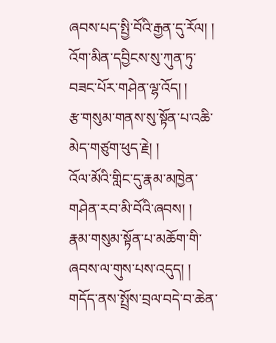ཞབས་པད་སྤྱི་བོའི་རྒྱན་དུ་རོལ། །
འོག་མིན་དབྱིངས་སུ་ཀུན་ཏུ་བཟང་པོར་གཤེན་ལྷ་འོད། །
རྩ་གསུམ་གནས་སུ་སྟོན་པ་འཆི་མེད་གཙུག་ཕུད་རྗེ། །
འོལ་མོའི་གླིང་དུ་རྣམ་མཁྱེན་གཤེན་རབ་མི་བོའི་ཞབས། །
རྣམ་གསུམ་སྟོན་པ་མཆོག་གི་ཞབས་ལ་གུས་པས་འདུད། །
གདོད་ནས་སྤྲོས་བྲལ་བདེ་བ་ཆེན་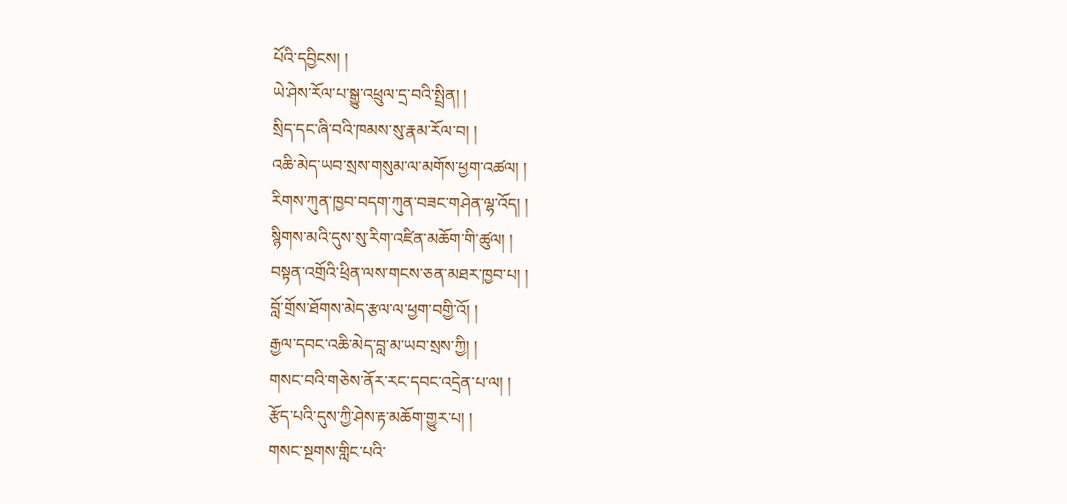པོའི་དབྱིངས། །
ཡེ་ཤེས་རོལ་པ་སྒྱུ་འཕྲུལ་དྲ་བའི་སྤྲིན། །
སྲིད་དང་ཞི་བའི་ཁམས་སུ་རྣམ་རོལ་བ། །
འཆི་མེད་ཡབ་སྲས་གསུམ་ལ་མགོས་ཕྱག་འཚལ། །
རིགས་ཀུན་ཁྱབ་བདག་ཀུན་བཟང་གཤེན་ལྷ་འོད། །
སྙིགས་མའི་དུས་སུ་རིག་འཛིན་མཆོག་གི་ཚུལ། །
བསྟན་འགྲོའི་ཕྲིན་ལས་གངས་ཅན་མཐར་ཁྱབ་པ། །
བློ་གྲོས་ཐོགས་མེད་རྩལ་ལ་ཕྱག་བགྱི་འོ། །
རྒྱལ་དབང་འཆི་མེད་བླ་མ་ཡབ་སྲས་ཀྱི། །
གསང་བའི་གཅེས་ནོར་རང་དབང་འདྲེན་པ་ལ། །
རྩོད་པའི་དུས་ཀྱི་ཤེས་རྟ་མཆོག་གྱུར་པ། །
གསང་སྔགས་གླིང་པའི་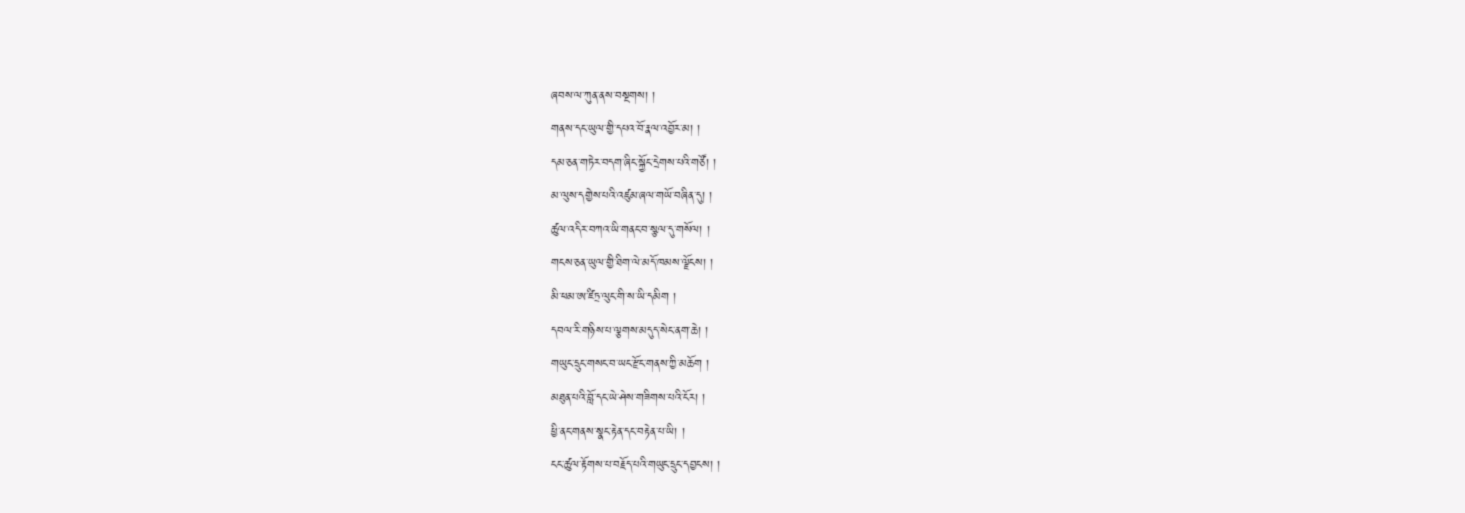ཞབས་ལ་ཀུན་ནས་བསྔགས། །
གནས་དང་ཡུལ་གྱི་དཔའ་བོ་རྣལ་འབྱོར་མ། །
དམ་ཅན་གཏེར་བདག་ཞིང་སྐྱོང་དྲེགས་པའི་གཙོ། །
མ་ལུས་དགྱེས་པའི་འཛུམ་ཞལ་གཡོ་བཞིན་དུ། །
ཚུལ་འདིར་བཀའ་ཡི་གནང་བ་སྩལ་དུ་གསོལ། །
གངས་ཅན་ཡུལ་གྱི་ཐིག་ལེ་མདོ་ཁམས་ལྗོངས། །
མི་ཕམ་ཨ་ཛིཏྲ་ལུང་གི་ས་ཡི་དམིག །
དབལ་རི་གཉིས་པ་ལྕགས་མདུད་སེང་ནག་ཆེ། །
གཡུང་དྲུང་གསང་བ་ཡང་རྫོང་གནས་ཀྱི་མཆོག །
མཐུན་པའི་བློ་དང་ཡེ་ཤེས་གཟིགས་པའི་ངོར། །
ཕྱི་ནང་གནས་སྣང་རྟེན་དང་བརྟེན་པ་ཡི། །
ངང་ཚུལ་རྟོགས་པ་བརྗོད་པའི་གཡུང་དྲུང་དབྱངས། །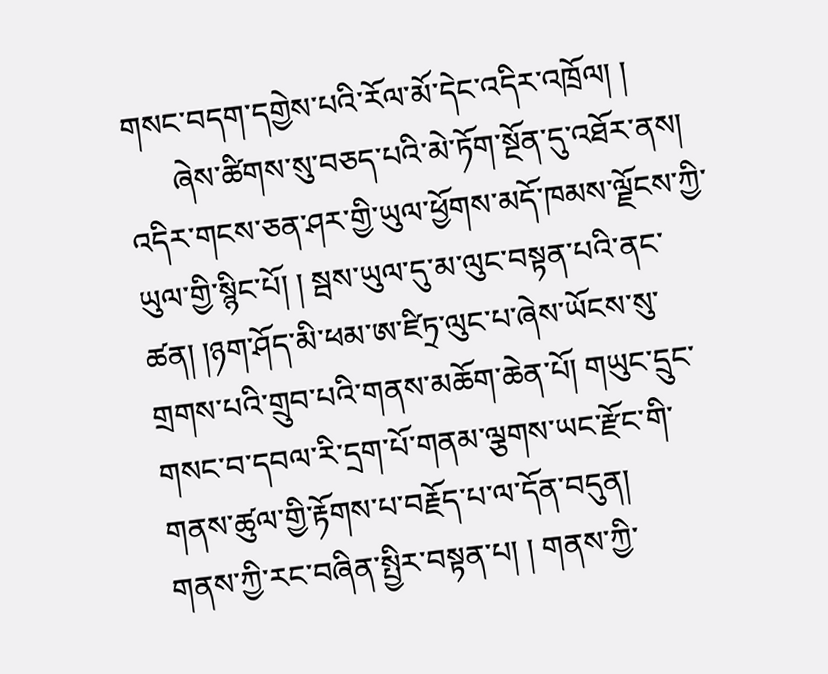གསང་བདག་དགྱེས་པའི་རོལ་མོ་དེང་འདིར་འཁྲོལ། །
      ཞེས་ཚིགས་སུ་བཅད་པའི་མེ་ཏོག་སྔོན་དུ་འཐོར་ནས། འདིར་གངས་ཅན་ཤར་གྱི་ཡུལ་ཕྱོགས་མདོ་ཁམས་ལྗོངས་ཀྱི་ཡུལ་གྱི་སྙིང་པོ། ། སྦས་ཡུལ་དུ་མ་ལུང་བསྟན་པའི་ནང་ཚན། །ཉག་ཤོད་མི་ཕམ་ཨ་ཛིཏྲ་ལུང་པ་ཞེས་ཡོངས་སུ་གྲགས་པའི་གྲུབ་པའི་གནས་མཆོག་ཆེན་པོ། གཡུང་དྲུང་གསང་བ་དབལ་རི་དྲག་པོ་གནམ་ལྕགས་ཡང་རྫོང་གི་གནས་ཚུལ་གྱི་རྟོགས་པ་བརྗོད་པ་ལ་དོན་བདུན།
གནས་ཀྱི་རང་བཞིན་སྤྱིར་བསྟན་པ། ། གནས་ཀྱི་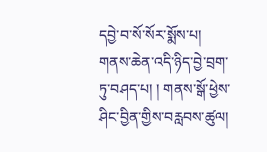དབྱེ་བ་སོ་སོར་སྨོས་པ། གནས་ཆེན་འདི་ཉིད་བྱེ་བྲག་ཏུ་བཤད་པ། ། གནས་སྒོ་ཕྱེས་ཤིང་བྱིན་གྱིས་བརླབས་ཚུལ།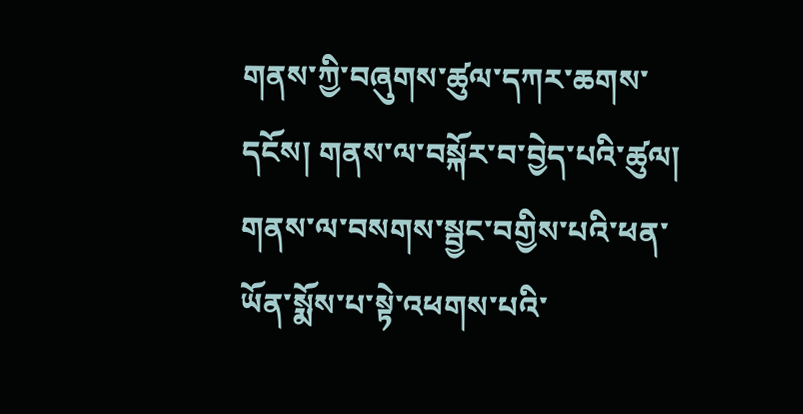གནས་ཀྱི་བཞུགས་ཚུལ་དཀར་ཆགས་དངོས། གནས་ལ་བསྐོར་བ་བྱེད་པའི་ཚུལ། གནས་ལ་བསགས་སྦྱང་བགྱིས་པའི་ཕན་ཡོན་སྨོས་པ་སྟེ་འཕགས་པའི་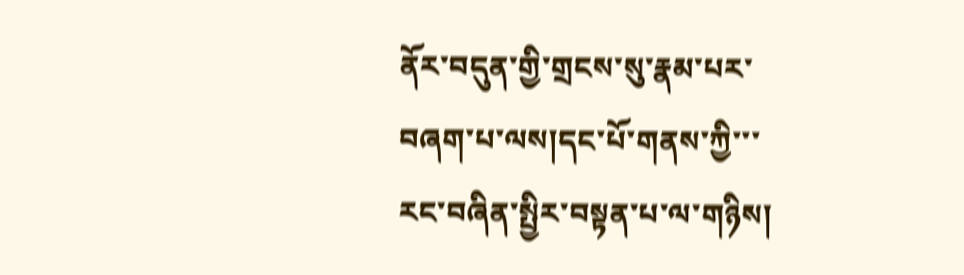ནོར་བདུན་གྱི་གྲངས་སུ་རྣམ་པར་བཞག་པ་ལས།དང་པོ་གནས་ཀྱི་་་རང་བཞིན་སྤྱིར་བསྟན་པ་ལ་གཉིས།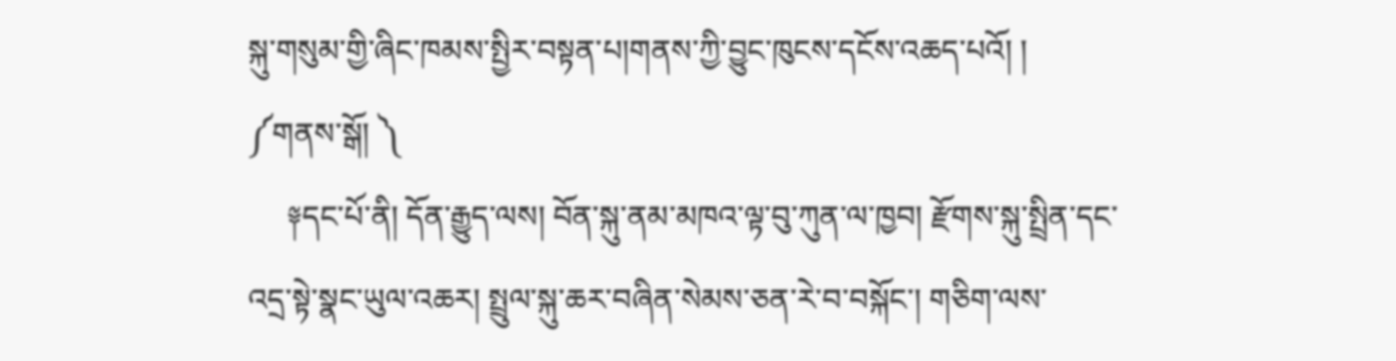སྐུ་གསུམ་གྱི་ཞིང་ཁམས་སྤྱིར་བསྟན་པ།གནས་ཀྱི་བྱུང་ཁུངས་དངོས་འཆད་པའོ། །
༼གནས་སྒོ། ༽
     ༈དང་པོ་ནི། དོན་རྒྱུད་ལས། བོན་སྐུ་ནམ་མཁའ་ལྟ་བུ་ཀུན་ལ་ཁྱབ། རྫོགས་སྐུ་སྤྲིན་དང་འདྲ་སྟེ་སྣང་ཡུལ་འཆར། སྤྲུལ་སྐུ་ཆར་བཞིན་སེམས་ཅན་རེ་བ་བསྐོང་། གཅིག་ལས་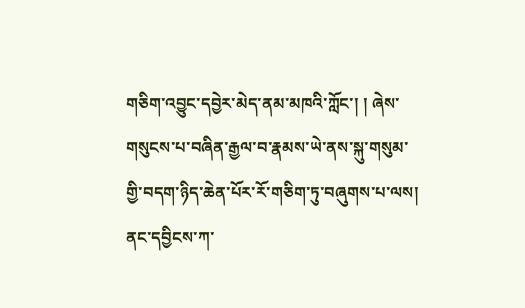གཅིག་འབྱུང་དབྱེར་མེད་ནམ་མཁའི་ཀློང་། ། ཞེས་གསུངས་པ་བཞིན་རྒྱལ་བ་རྣམས་ཡེ་ནས་སྐུ་གསུམ་གྱི་བདག་ཉིད་ཆེན་པོར་རོ་གཅིག་ཏུ་བཞུགས་པ་ལས། ནང་དབྱིངས་ཀ་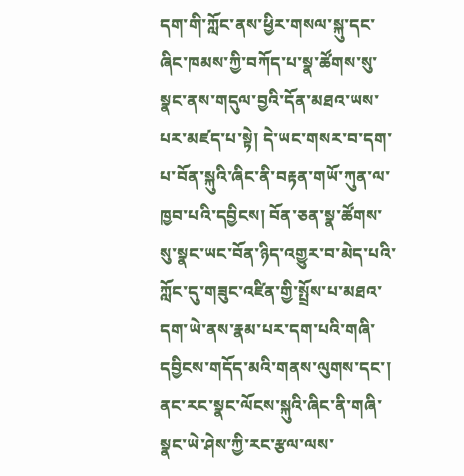དག་གི་ཀློང་ནས་ཕྱིར་གསལ་སྐུ་དང་ཞིང་ཁམས་ཀྱི་བཀོད་པ་སྣ་ཚོགས་སུ་སྣང་ནས་གདུལ་བྱའི་དོན་མཐའ་ཡས་པར་མཛད་པ་སྟེ། དེ་ཡང་གསར་བ་དག་པ་བོན་སྐུའི་ཞིང་ནི་བརྟན་གཡོ་ཀུན་ལ་ཁྱབ་པའི་དབྱིངས། བོན་ཅན་སྣ་ཚོགས་སུ་སྣང་ཡང་བོན་ཉིད་འགྱུར་བ་མེད་པའི་ཀློང་དུ་གཟུང་འཛིན་གྱི་སྤྲོས་པ་མཐའ་དག་ཡེ་ནས་རྣམ་པར་དག་པའི་གཞི་དབྱིངས་གདོད་མའི་གནས་ལུགས་དང་། ནང་རང་སྣང་ལོངས་སྐུའི་ཞིང་ནི་གཞི་སྣང་ཡེ་ཤེས་ཀྱི་རང་རྩལ་ལས་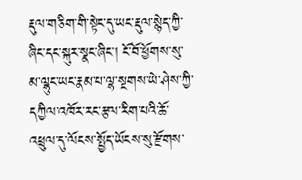རྡུལ་གཅིག་གི་སྟེང་དུ་ཡང་རྡུལ་སྙེད་ཀྱི་ཞིང་དང་སྐུར་སྣང་ཞིང་། ངོ་བོ་ཕྱོགས་སུ་མ་ལྷུང་ཡང་རྣམ་པ་ལྷ་སྔགས་ཡེ་ཤེས་ཀྱི་དཀྱིལ་འཁོར་རང་རྩལ་རིག་པའི་ཆོ་འཕྲུལ་དུ་ལོངས་སྤྱོད་ཡོངས་སུ་རྫོགས་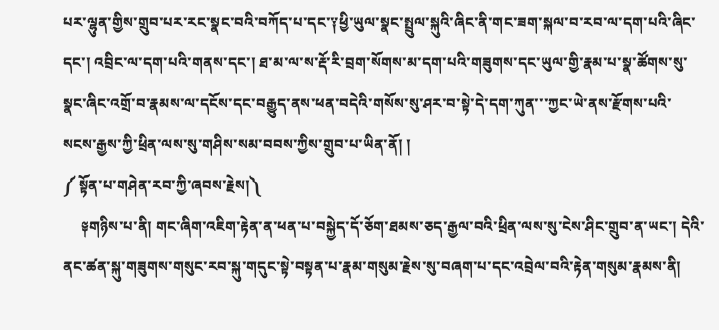པར་ལྷུན་གྱིས་གྲུབ་པར་རང་སྣང་བའི་བཀོད་པ་དང་༑ཕྱི་ཡུལ་སྣང་སྤྲུལ་སྐུའི་ཞིང་ནི་གང་ཟག་སྐལ་བ་རབ་ལ་དག་པའི་ཞིང་དང་། འབྲིང་ལ་དག་པའི་གནས་དང་། ཐ་མ་ལ་ས་རྡོ་རི་བྲག་སོགས་མ་དག་པའི་གཟུགས་དང་ཡུལ་གྱི་རྣམ་པ་སྣ་ཚོགས་སུ་སྣང་ཞིང་འགྲོ་བ་རྣམས་ལ་དངོས་དང་བརྒྱུད་ནས་ཕན་བདེའི་གསོས་སུ་ཤར་བ་སྟེ་དེ་དག་ཀུན་་་ཀྱང་ཡེ་ནས་རྫོགས་པའི་སངས་རྒྱས་ཀྱི་ཕྲིན་ལས་སུ་གཤིས་སམ་བབས་ཀྱིས་གྲུབ་པ་ཡིན་ནོ། །
༼ སྟོན་པ་གཤེན་རབ་ཀྱི་ཞབས་རྗེས།༽
     ༈གཉིས་པ་ནི། གང་ཞིག་འཇིག་རྟེན་ན་ཕན་པ་བསྐྱེད་དོ་ཅོག་ཐམས་ཅད་རྒྱལ་བའི་ཕྲིན་ལས་སུ་ངེས་ཤིང་གྲུབ་ན་ཡང་། དེའི་ནང་ཚན་སྐུ་གཟུགས་གསུང་རབ་སྐུ་གདུང་སྟེ་བསྟན་པ་རྣམ་གསུམ་རྗེས་སུ་བཞག་པ་དང་འབྲེལ་བའི་རྟེན་གསུམ་རྣམས་ནི།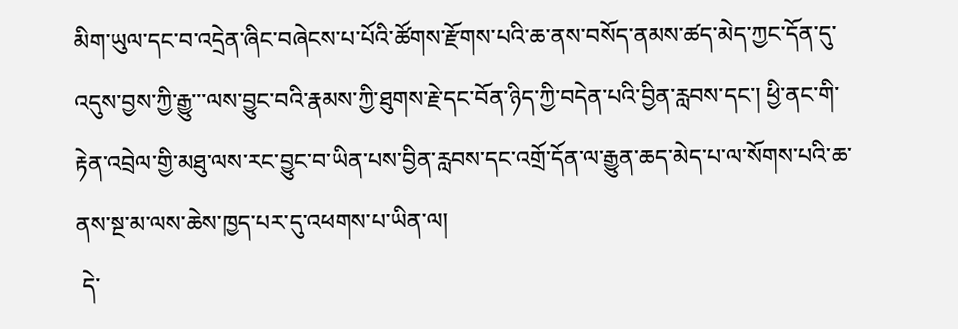མིག་ཡུལ་དང་བ་འདྲེན་ཞིང་བཞེངས་པ་པོའི་ཚོགས་རྫོགས་པའི་ཆ་ནས་བསོད་ནམས་ཚད་མེད་ཀྱང་དོན་དུ་འདུས་བྱས་ཀྱི་རྒྱུ་་་ལས་བྱུང་བའི་རྣམས་ཀྱི་ཐུགས་རྗེ་དང་བོན་ཉིད་ཀྱི་བདེན་པའི་བྱིན་རླབས་དང་། ཕྱི་ནང་གི་རྟེན་འབྲེལ་གྱི་མཐུ་ལས་རང་བྱུང་བ་ཡིན་པས་བྱིན་རླབས་དང་འགྲོ་དོན་ལ་རྒྱུན་ཆད་མེད་པ་ལ་སོགས་པའི་ཆ་ནས་སྔ་མ་ལས་ཆེས་ཁྱད་པར་དུ་འཕགས་པ་ཡིན་ལ།
 དེ་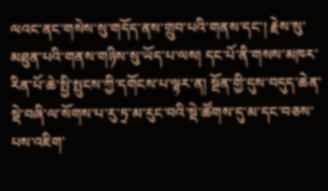ལའང་ནང་གསེས་སུ་གདོད་ནས་གྲུབ་པའི་གནས་དང་། རྗེས་སུ་མཐུན་པའི་གནས་གཉིས་སུ་ཡོད་པ་ལས། དང་པོ་ནི་གསས་མཁར་རིན་པོ་ཆེ་སྤྱི་སྤུངས་ཀྱི་དགོངས་པ་ལྟར་ན། སྔོན་གྱི་དུས་བདུད་ཆེན་སྡེ་བཞི་ལ་སོགས་པ་རུ་ཏྲ་མ་རུང་བའི་སྡེ་ཚོགས་དུ་མ་དང་བཅས་པས་འཇིག་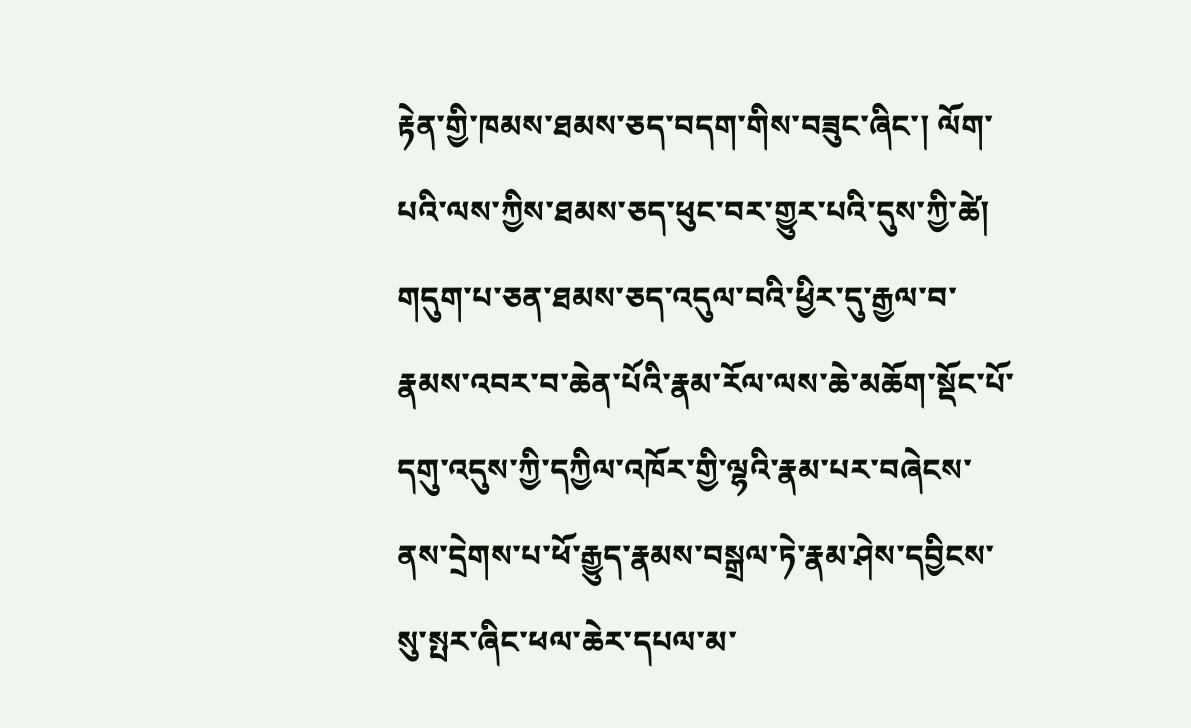རྟེན་གྱི་ཁམས་ཐམས་ཅད་བདག་གིས་བཟུང་ཞིང་། ལོག་པའི་ལས་ཀྱིས་ཐམས་ཅད་ཕུང་བར་གྱུར་པའི་དུས་ཀྱི་ཚེ། གདུག་པ་ཅན་ཐམས་ཅད་འདུལ་བའི་ཕྱིར་དུ་རྒྱལ་བ་རྣམས་འབར་བ་ཆེན་པོའི་རྣམ་རོལ་ལས་ཆེ་མཆོག་སྡོང་པོ་དགུ་འདུས་ཀྱི་དཀྱིལ་འཁོར་གྱི་ལྷའི་རྣམ་པར་བཞེངས་ནས་དྲེགས་པ་ཕོ་རྒྱུད་རྣམས་བསྒྲལ་ཏེ་རྣམ་ཤེས་དབྱིངས་སུ་སྤར་ཞིང་ཕལ་ཆེར་དཔལ་མ་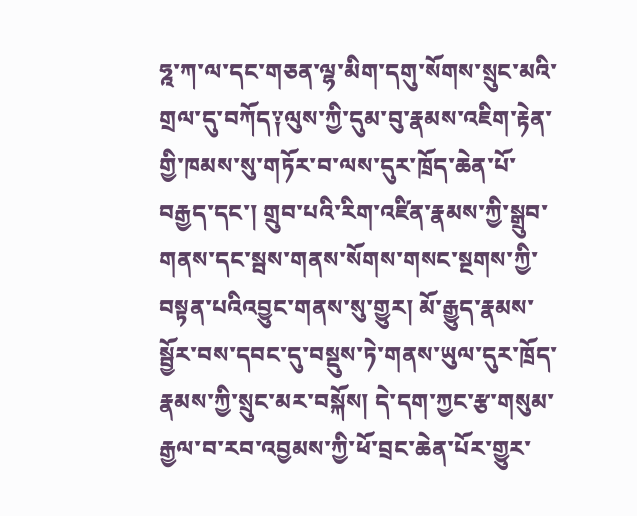ཧྰ་ཀ་ལ་དང་གཅན་ལྷ་མིག་དགུ་སོགས་སྲུང་མའི་གྲལ་དུ་བཀོད༑ལུས་ཀྱི་དུམ་བུ་རྣམས་འཇིག་རྟེན་གྱི་ཁམས་སུ་གཏོར་བ་ལས་དུར་ཁྲོད་ཆེན་པོ་བརྒྱད་དང་། གྲུབ་པའི་རིག་འཛིན་རྣམས་ཀྱི་སྒྲུབ་གནས་དང་སྦས་གནས་སོགས་གསང་སྔགས་ཀྱི་བསྟན་པའིའབྱུང་གནས་སུ་གྱུར། མོ་རྒྱུད་རྣམས་སྦྱོར་བས་དབང་དུ་བསྡུས་ཏེ་གནས་ཡུལ་དུར་ཁྲོད་རྣམས་ཀྱི་སྲུང་མར་བསྐོས། དེ་དག་ཀྱང་རྩ་གསུམ་རྒྱལ་བ་རབ་འབྱམས་ཀྱི་ཕོ་བྲང་ཆེན་པོར་གྱུར་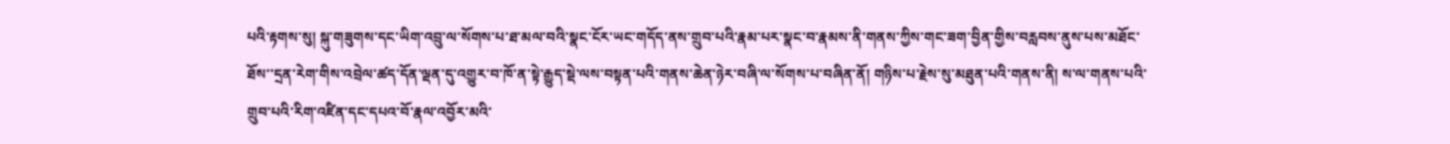པའི་རྟགས་སུ། སྐུ་གཟུགས་དང་ཡིག་འབྲུ་ལ་སོགས་པ་ཐ་མལ་བའི་སྣང་ངོར་ཡང་གདོད་ནས་གྲུབ་པའི་རྣམ་པར་སྣང་བ་རྣམས་ནི་གནས་ཀྱིས་གང་ཟག་བྱིན་གྱིས་བརླབས་ནུས་པས་མཐོང་ཐོས་་དྲན་རེག་གིས་འབྲེལ་ཚད་དོན་ལྡན་དུ་འགྱུར་བ་ཁོ་ན་སྟེ་རྒྱུད་སྡེ་ལས་བསྟན་པའི་གནས་ཆེན་ཉེར་བཞི་ལ་སོགས་པ་བཞིན་ནོ། གཉིས་པ་རྗེས་སུ་མཐུན་པའི་གནས་ནི། ས་ལ་གནས་པའི་གྲུབ་པའི་རིག་འཛིན་དང་དཔའ་བོ་རྣལ་འབྱོར་མའི་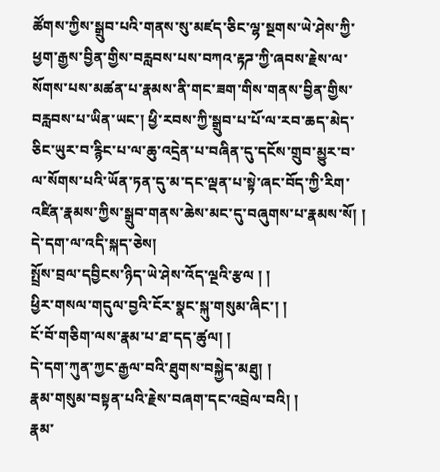ཚོགས་ཀྱིས་སྒྲུབ་པའི་གནས་སུ་མཛད་ཅིང་ལྷ་སྔགས་ཡེ་ཤེས་ཀྱི་ཕྱག་རྒྱས་བྱིན་གྱིས་བརླབས་པས་བཀའ་རྟཌ་ཀྱི་ཞབས་རྗེས་ལ་སོགས་པས་མཚན་པ་རྣམས་ནི་གང་ཟག་གིས་གནས་བྱིན་གྱིས་བརླབས་པ་ཡིན་ཡང་། ཕྱི་རབས་ཀྱི་སྒྲུབ་པ་པོ་ལ་རབ་ཆད་མེད་ཅིང་ཡུར་བ་རྙིང་པ་ལ་ཆུ་འདྲེན་པ་བཞིན་དུ་དངོས་གྲུབ་མྱུར་བ་ལ་སོགས་པའི་ཡོན་ཏན་དུ་མ་དང་ལྡན་པ་སྟེ་ཞང་བོད་ཀྱི་རིག་འཛིན་རྣམས་ཀྱིས་སྒྲུབ་གནས་ཆེས་མང་དུ་བཞུགས་པ་རྣམས་སོ། ། དེ་དག་ལ་འདི་སྐད་ཅེས།
སྤྲོས་བྲལ་དབྱིངས་ཉིད་ཡེ་ཤེས་འོད་ལྔའི་རྩལ ། །
ཕྱིར་གསལ་གདུལ་བྱའི་ངོར་སྣང་སྐུ་གསུམ་ཞིང་། །
ངོ་བོ་གཅིག་ལས་རྣམ་པ་ཐ་དད་ཚུལ། །
དེ་དག་ཀུན་ཀྱང་རྒྱལ་བའི་ཐུགས་བསྐྱེད་མཐུ། །
རྣམ་གསུམ་བསྟན་པའི་རྗེས་བཞག་དང་འབྲེལ་བའི། །
རྣམ་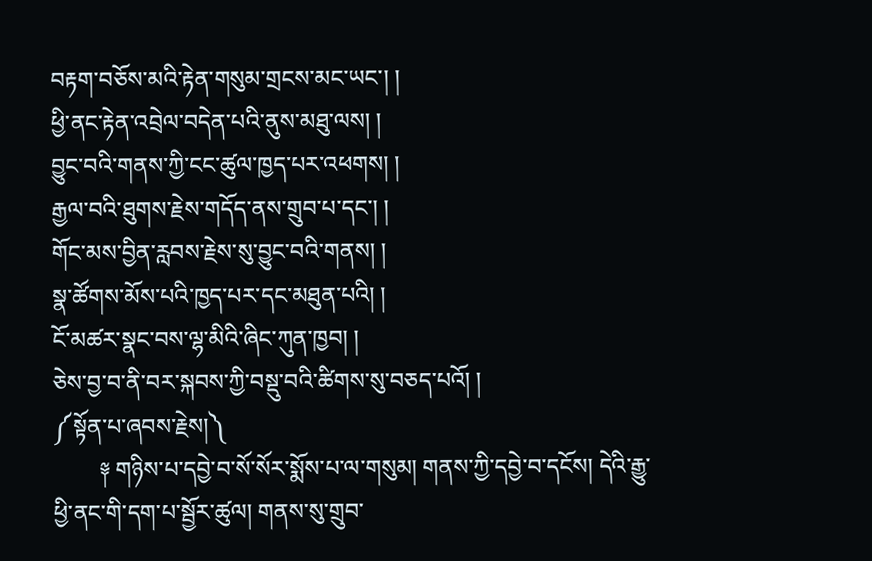བརྟག་བཅོས་མའི་རྟེན་གསུམ་གྲངས་མང་ཡང་། །
ཕྱི་ནང་རྟེན་འབྲེལ་བདེན་པའི་ནུས་མཐུ་ལས། །
བྱུང་བའི་གནས་ཀྱི་ངང་ཚུལ་ཁྱད་པར་འཕགས། །
རྒྱལ་བའི་ཐུགས་རྗེས་གདོད་ནས་གྲུབ་པ་དང་། །
གོང་མས་བྱིན་རླབས་རྗེས་སུ་བྱུང་བའི་གནས། །
སྣ་ཚོགས་མོས་པའི་ཁྱད་པར་དང་མཐུན་པའི། །
ངོ་མཚར་སྣང་བས་ལྷ་མིའི་ཞིང་ཀུན་ཁྱབ། །
ཅེས་བྱ་བ་ནི་བར་སྐབས་ཀྱི་བསྡུ་བའི་ཚིགས་སུ་བཅད་པའོ། །
༼སྟོན་པ་ཞབས་རྗེས།༽
        ༈ གཉིས་པ་དབྱེ་བ་སོ་སོར་སྨོས་པ་ལ་གསུམ། གནས་ཀྱི་དབྱེ་བ་དངོས། དེའི་རྒྱུ་ཕྱི་ནང་གི་དག་པ་སྦྱོར་ཚུལ། གནས་སུ་གྲུབ་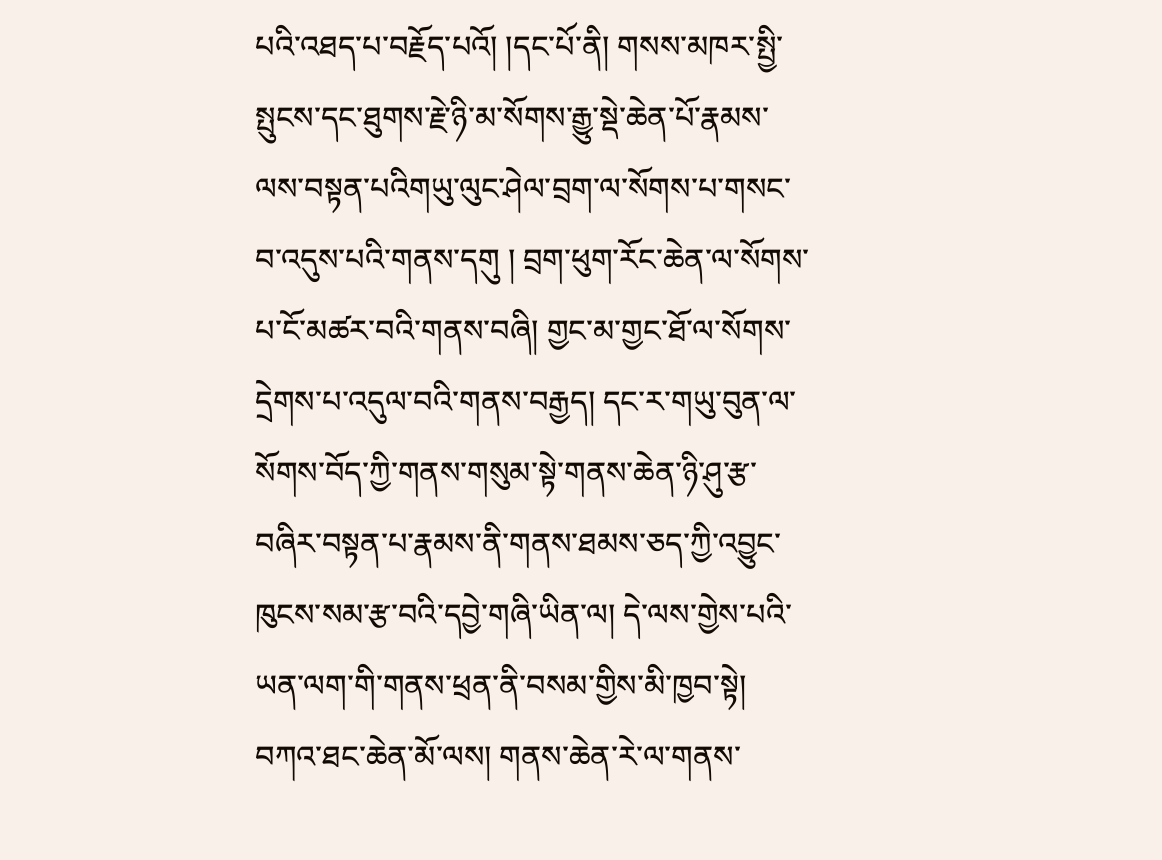པའི་འཐད་པ་བརྗོད་པའོ། །དང་པོ་ནི། གསས་མཁར་སྤྱི་སྤུངས་དང་ཐུགས་རྗེ་ཉི་མ་སོགས་རྒྱུ་སྡེ་ཆེན་པོ་རྣམས་ལས་བསྟན་པའིགཡུ་ལུང་ཤེལ་བྲག་ལ་སོགས་པ་གསང་བ་འདུས་པའི་གནས་དགུ ། བྲག་ཕུག་རོང་ཆེན་ལ་སོགས་པ་ངོ་མཚར་བའི་གནས་བཞི། གྱང་མ་གྱང་ཐོ་ལ་སོགས་དྲེགས་པ་འདུལ་བའི་གནས་བརྒྱད། དང་ར་གཡུ་བུན་ལ་སོགས་བོད་ཀྱི་གནས་གསུམ་སྟེ་གནས་ཆེན་ཉི་ཤུ་རྩ་བཞིར་བསྟན་པ་རྣམས་ནི་གནས་ཐམས་ཅད་ཀྱི་འབྱུང་ཁུངས་སམ་རྩ་བའི་དབྱེ་གཞི་ཡིན་ལ། དེ་ལས་གྱེས་པའི་ཡན་ལག་གི་གནས་ཕྲན་ནི་བསམ་གྱིས་མི་ཁྱབ་སྟེ། བཀའ་ཐང་ཆེན་མོ་ལས། གནས་ཆེན་རེ་ལ་གནས་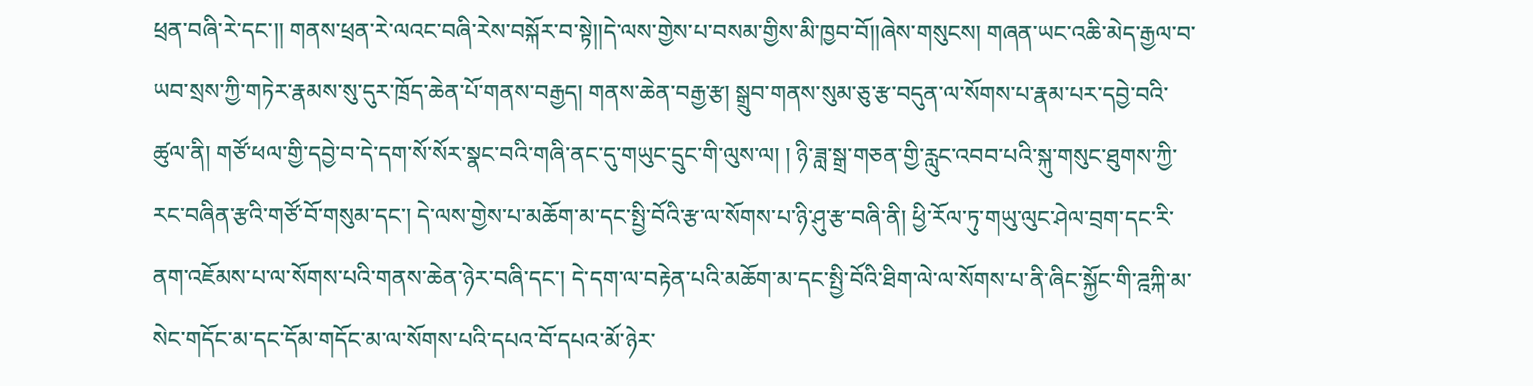ཕྲན་བཞི་རེ་དང་།། གནས་ཕྲན་རེ་ལའང་བཞི་རེས་བསྐོར་བ་སྟེ།།དེ་ལས་གྱེས་པ་བསམ་གྱིས་མི་ཁྱབ་བོ།།ཞེས་གསུངས། གཞན་ཡང་འཆི་མེད་རྒྱལ་བ་ཡབ་སྲས་ཀྱི་གཏེར་རྣམས་སུ་དུར་ཁྲོད་ཆེན་པོ་གནས་བརྒྱད། གནས་ཆེན་བརྒྱ་རྩ། སྒྲུབ་གནས་སུམ་ཅུ་རྩ་བདུན་ལ་སོགས་པ་རྣམ་པར་དབྱེ་བའི་ཚུལ་ནི། གཙོ་ཕལ་གྱི་དབྱེ་བ་དེ་དག་སོ་སོར་སྣང་བའི་གཞི་ནང་དུ་གཡུང་དྲུང་གི་ལུས་ལ། ། ཉི་ཟླ་སྒྲ་གཅན་གྱི་རླུང་འབབ་པའི་སྐུ་གསུང་ཐུགས་ཀྱི་རང་བཞིན་རྩའི་གཙོ་བོ་གསུམ་དང་། དེ་ལས་གྱེས་པ་མཆོག་མ་དང་སྤྱི་བོའི་རྩ་ལ་སོགས་པ་ཉི་ཤུ་རྩ་བཞི་ནི། ཕྱི་རོལ་ཏུ་གཡུ་ལུང་ཤེལ་བྲག་དང་རི་ནག་འཇོམས་པ་ལ་སོགས་པའི་གནས་ཆེན་ཉེར་བཞི་དང་། དེ་དག་ལ་བརྟེན་པའི་མཆོག་མ་དང་སྤྱི་བོའི་ཐིག་ལེ་ལ་སོགས་པ་ནི་ཞིང་སྐྱོང་གི་ཌྰཀྐི་མ་སེང་གདོང་མ་དང་དོམ་གདོང་མ་ལ་སོགས་པའི་དཔའ་བོ་དཔའ་མོ་ཉེར་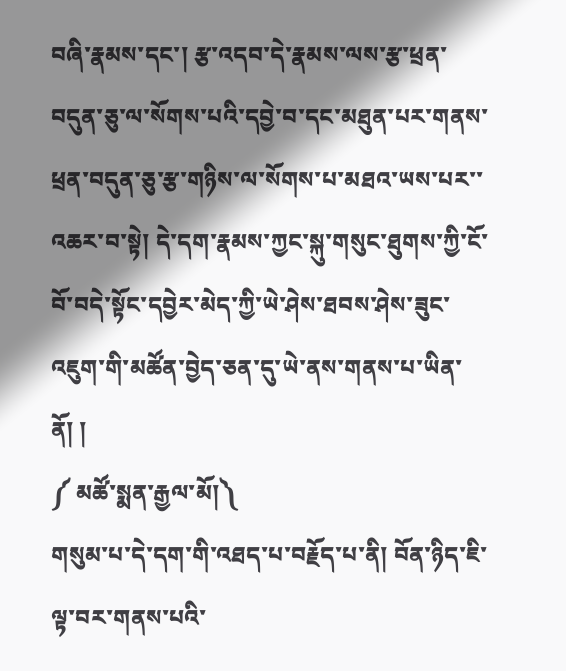བཞི་རྣམས་དང་། རྩ་འདབ་དེ་རྣམས་ལས་རྩ་ཕྲན་བདུན་ཅུ་ལ་སོགས་པའི་དབྱེ་བ་དང་མཐུན་པར་གནས་ཕྲན་བདུན་ཅུ་རྩ་གཉིས་ལ་སོགས་པ་མཐའ་ཡས་པར་་འཆར་བ་སྟེ། དེ་དག་རྣམས་ཀྱང་སྐུ་གསུང་ཐུགས་ཀྱི་ངོ་བོ་བདེ་སྟོང་དབྱེར་མེད་ཀྱི་ཡེ་ཤེས་ཐབས་ཤེས་ཟུང་འཇུག་གི་མཚོན་བྱེད་ཅན་དུ་ཡེ་ནས་གནས་པ་ཡིན་ནོ། །
༼ མཚོ་སྨན་རྒྱལ་མོ།༽
གསུམ་པ་དེ་དག་གི་འཐད་པ་བརྗོད་པ་ནི། བོན་ཉིད་ཇི་ལྟ་བར་གནས་པའི་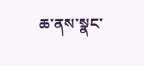ཆ་ནས་སྣང་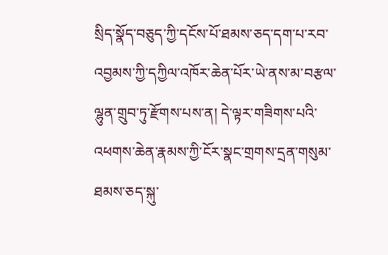སྲིད་སྣོད་བཅུད་ཀྱི་དངོས་པོ་ཐམས་ཅད་དག་པ་རབ་འབྱམས་ཀྱི་དཀྱིལ་འཁོར་ཆེན་པོར་ཡེ་ནས་མ་བརྩལ་ལྷུན་གྲུབ་ཏུ་རྫོགས་པས་ན། དེ་ལྟར་གཟིགས་པའི་འཕགས་ཆེན་རྣམས་ཀྱི་ངོར་སྣང་གྲགས་དྲན་གསུམ་ཐམས་ཅད་སྐུ་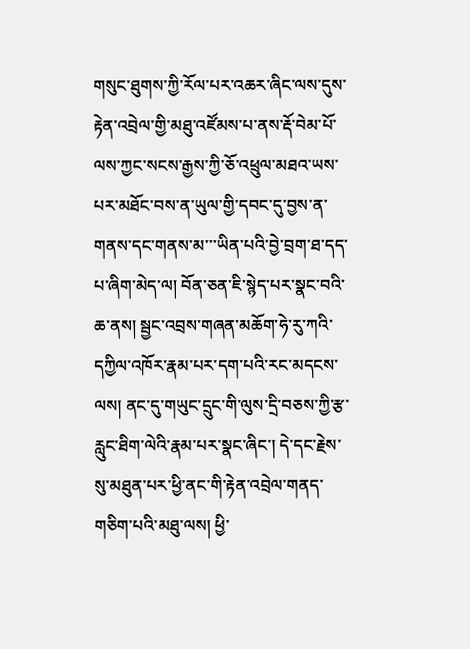གསུང་ཐུགས་ཀྱི་རོལ་པར་འཆར་ཞིང་ལས་དུས་རྟེན་འབྲེལ་གྱི་མཐུ་འཛོམས་པ་ནས་རྡོ་བེམ་པོ་ལས་ཀྱང་སངས་རྒྱས་ཀྱི་ཅོ་འཕྲུལ་མཐའ་ཡས་པར་མཐོང་བས་ན་ཡུལ་གྱི་དབང་དུ་བྱས་ན་གནས་དང་གནས་མ་་་ཡིན་པའི་བྱེ་བྲག་ཐ་དད་པ་ཞིག་མེད་ལ། བོན་ཅན་ཇི་སྙེད་པར་སྣང་བའི་ཆ་ནས། སྦྱང་འབྲས་གཞན་མཆོག་ཧེ་རུ་ཀའི་དཀྱིལ་འཁོར་རྣམ་པར་དག་པའི་རང་མདངས་ལས། ནང་དུ་གཡུང་དྲུང་གི་ལུས་དྲི་བཅས་ཀྱི་རྩ་རླུང་ཐིག་ལེའི་རྣམ་པར་སྣང་ཞིང་། དེ་དང་རྗེས་སུ་མཐུན་པར་ཕྱི་ནང་གི་རྟེན་འབྲེལ་གནད་གཅིག་པའི་མཐུ་ལས། ཕྱི་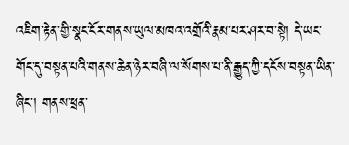འཇིག་རྟེན་གྱི་སྣང་ངོར་གནས་ཡུལ་མཁའ་འགྲོའི་རྣམ་པར་ཤར་བ་སྟེ། དེ་ཡང་གོང་དུ་བསྟན་པའི་གནས་ཆེན་ཉེར་བཞི་ལ་སོགས་པ་ནི་རྒྱུད་ཀྱི་དངོས་བསྟན་ཡིན་ཞིང་། གནས་ཕྲན་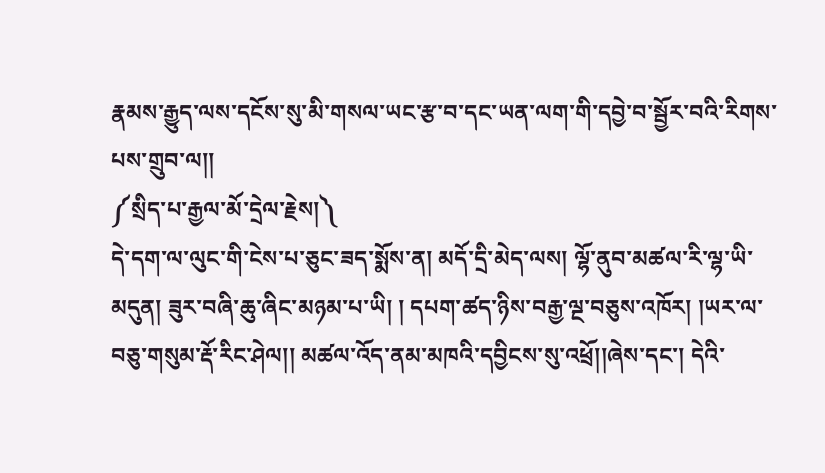རྣམས་རྒྱུད་ལས་དངོས་སུ་མི་གསལ་ཡང་རྩ་བ་དང་ཡན་ལག་གི་དབྱེ་བ་སྦྱོར་བའི་རིགས་པས་གྲུབ་ལ།།
༼སྲིད་པ་རྒྱལ་མོ་དྲེལ་རྗེས།༽
དེ་དག་ལ་ལུང་གི་ངེས་པ་ཅུང་ཟད་སྨོས་ན། མདོ་དྲི་མེད་ལས། ལྷོ་ནུབ་མཚལ་རི་ལྷ་ཡི་མདུན། ཟུར་བཞི་ཆུ་ཞིང་མཉམ་པ་ཡི། ། དཔག་ཚད་ཉིས་བརྒྱ་ལྔ་བཅུས་འཁོར། །ཡར་ལ་བཅུ་གསུམ་རྡོ་རིང་ཤེལ།། མཚལ་འོད་ནམ་མཁའི་དབྱིངས་སུ་འཕྲོ།།ཞེས་དང་། དེའི་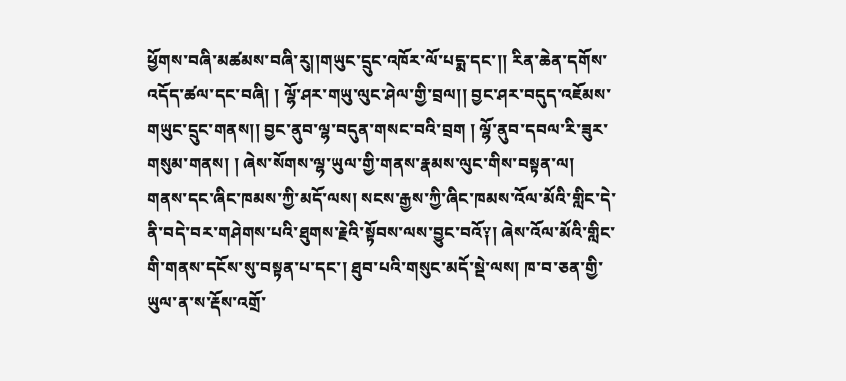ཕྱོགས་བཞི་མཚམས་བཞི་རུ།།གཡུང་དྲུང་འཁོར་ལོ་པདྨ་དང་།། རིན་ཆེན་དགོས་འདོད་ཚལ་དང་བཞི། ། ལྷོ་ཤར་གཡུ་ལུང་ཤེལ་གྱི་བྲལ།། བྱང་ཤར་བདུད་འཇོམས་གཡུང་དྲུང་གནས།། བྱང་ནུབ་ལྷ་བདུན་གསང་བའི་བྲག ། ལྷོ་ནུབ་དབལ་རི་ཟུར་གསུམ་གནས། ། ཞེས་སོགས་ལྷ་ཡུལ་གྱི་གནས་རྣམས་ལུང་གིས་བསྟན་ལ། གནས་དང་ཞིང་ཁམས་ཀྱི་མདོ་ལས། སངས་རྒྱས་ཀྱི་ཞིང་ཁམས་འོལ་མོའི་གླིང་དེ་ནི་བདེ་བར་གཤེགས་པའི་ཐུགས་རྗེའི་སྟོབས་ལས་བྱུང་བའོ༑། ཞེས་འོལ་མོའི་གླིང་གི་གནས་དངོས་སུ་བསྟན་པ་དང་། ཐུབ་པའི་གསུང་མདོ་སྡེ་ལས། ཁ་བ་ཅན་གྱི་ཡུལ་ན་ས་རྡོས་འགྲོ་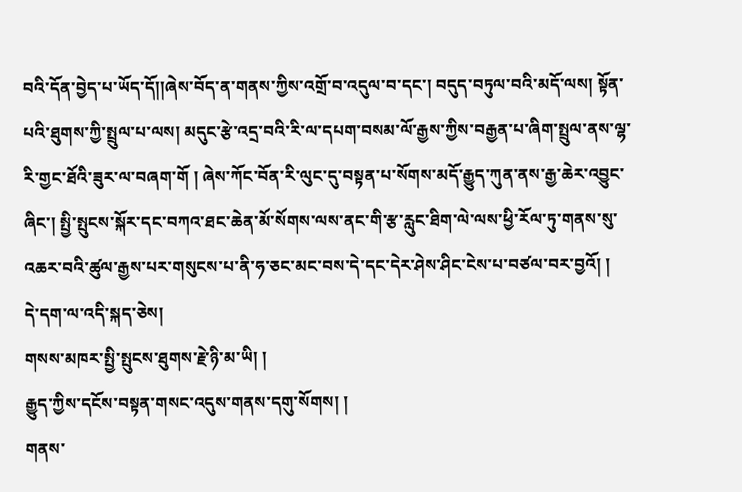བའི་དོན་བྱེད་པ་ཡོད་དོ།།ཞེས་བོད་ན་གནས་ཀྱིས་འགྲོ་བ་འདུལ་བ་དང་། བདུད་བཏུལ་བའི་མདོ་ལས། སྟོན་པའི་ཐུགས་ཀྱི་སྤྲུལ་པ་ལས། མདུང་རྩེ་འདྲ་བའི་རི་ལ་དཔག་བསམ་ལོ་རྒྱས་ཀྱིས་བརྒྱན་པ་ཞིག་སྤྲུལ་ནས་ལྷ་རི་གྱང་ཐོའི་ཟུར་ལ་བཞག་གོ ། ཞེས་ཀོང་བོན་རི་ལུང་དུ་བསྟན་པ་སོགས་མདོ་རྒྱུད་ཀུན་ནས་རྒྱ་ཆེར་འབྱུང་ཞིང་། སྤྱི་སྤུངས་སྐོར་དང་བཀའ་ཐང་ཆེན་མོ་སོགས་ལས་ནང་གི་རྩ་རླུང་ཐིག་ལེ་ལས་ཕྱི་རོལ་ཏུ་གནས་སུ་འཆར་བའི་ཚུལ་རྒྱས་པར་གསུངས་པ་ནི་ཧ་ཅང་མང་བས་དེ་དང་དེར་ཤེས་ཤིང་ངེས་པ་བཙལ་བར་བྱའོ། །
དེ་དག་ལ་འདི་སྐད་ཅེས།
གསས་མཁར་སྤྱི་སྤུངས་ཐུགས་རྗེ་ཉི་མ་ཡི། །
རྒྱུད་ཀྱིས་དངོས་བསྟན་གསང་འདུས་གནས་དགུ་སོགས། །
གནས་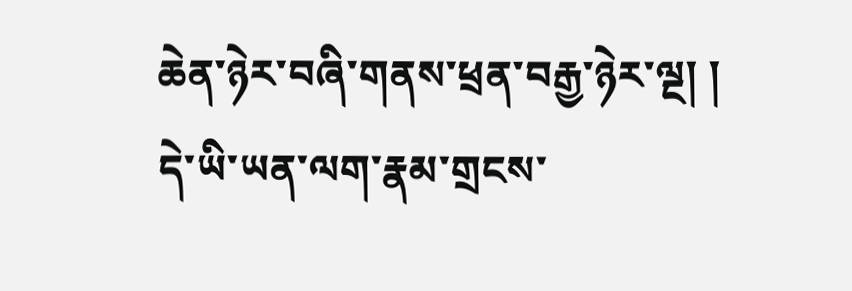ཆེན་ཉེར་བཞི་གནས་ཕྲན་བརྒྱ་ཉེར་ལྔ། །
དེ་ཡི་ཡན་ལག་རྣམ་གྲངས་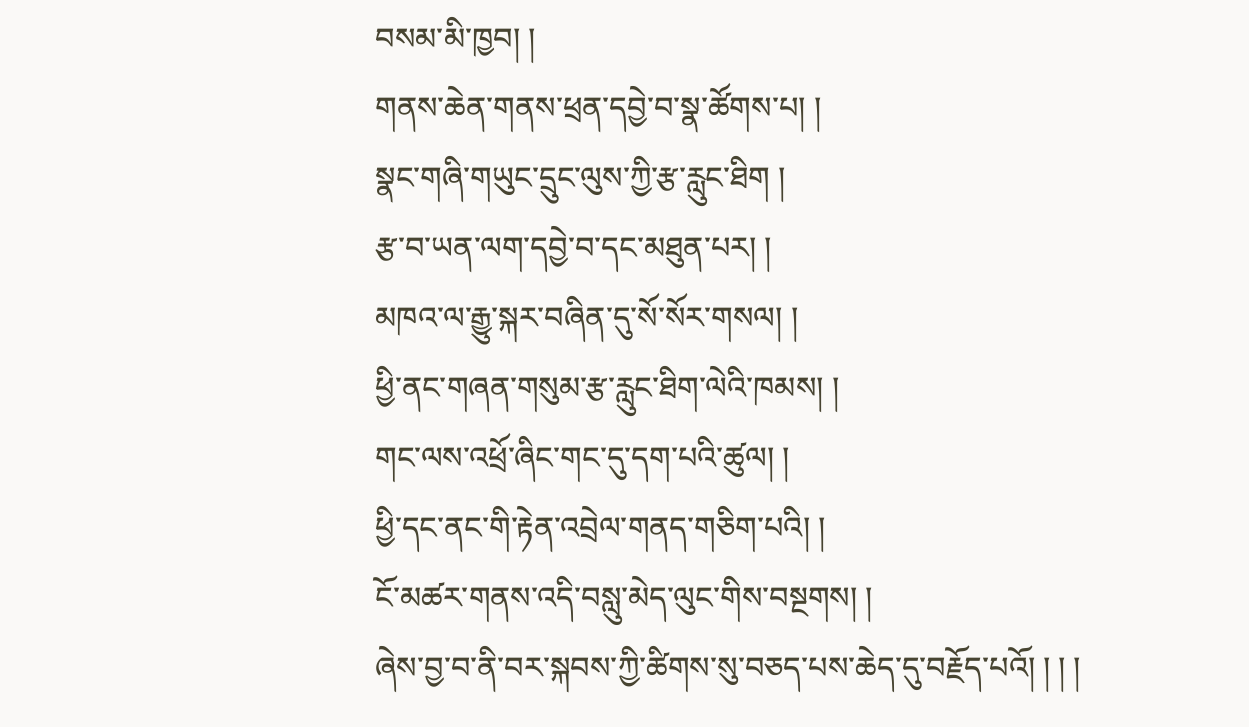བསམ་མི་ཁྱབ། །
གནས་ཆེན་གནས་ཕྲན་དབྱེ་བ་སྣ་ཚོགས་པ། །
སྣང་གཞི་གཡུང་དྲུང་ལུས་ཀྱི་རྩ་རླུང་ཐིག །
རྩ་བ་ཡན་ལག་དབྱེ་བ་དང་མཐུན་པར། །
མཁའ་ལ་རྒྱུ་སྐར་བཞིན་དུ་སོ་སོར་གསལ། །
ཕྱི་ནང་གཞན་གསུམ་རྩ་རླུང་ཐིག་ལེའི་ཁམས། །
གང་ལས་འཕྲོ་ཞིང་གང་དུ་དག་པའི་ཚུལ། །
ཕྱི་དང་ནང་གི་རྟེན་འབྲེལ་གནད་གཅིག་པའི། །
ངོ་མཚར་གནས་འདི་བསླུ་མེད་ལུང་གིས་བསྔགས། །
ཞེས་བྱ་བ་ནི་བར་སྐབས་ཀྱི་ཚིགས་སུ་བཅད་པས་ཆེད་དུ་བརྗོད་པའོ། ། ། །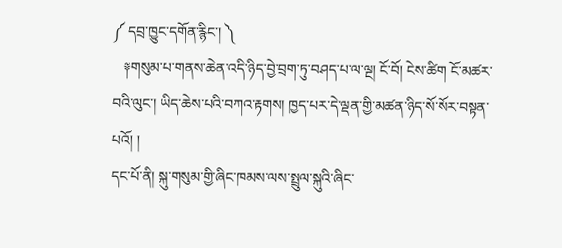༼ དབྲ་ཁྱུང་དགོན་རྙིང་། ༽
   ༈གསུམ་པ་གནས་ཆེན་འདི་ཉིད་བྱེ་བྲག་ཏུ་བཤད་པ་ལ་ལྔ། ངོ་བོ། ངེས་ཚིག ངོ་མཚར་བའི་ལུང་། ཡིད་ཆེས་པའི་བཀའ་རྟགས། ཁྱད་པར་དེ་ལྡན་གྱི་མཚན་ཉིད་སོ་སོར་བསྟན་པའོ། །
དང་པོ་ནི། སྐུ་གསུམ་གྱི་ཞིང་ཁམས་ལས་སྤྲུལ་སྐུའི་ཞིང་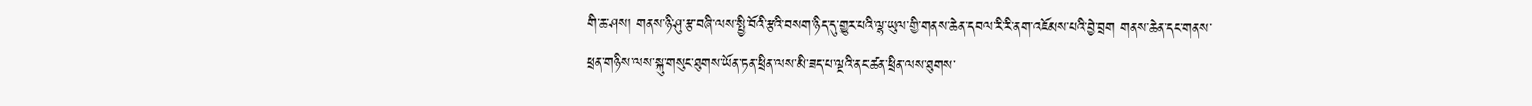གི་ཆ་ཤས། གནས་ཉི་ཤུ་རྩ་བཞི་ལས་སྤྱི་བོའི་རྩའི་བསག་ཉིད་དུ་གྱུར་པའི་ལྷ་ཡུལ་གྱི་གནས་ཆེན་དབལ་རི་རི་ནག་འཇོམས་པའི་བྱེ་བྲག གནས་ཆེན་དང་གནས་ཕྲན་གཉིས་ལས་སྐུ་གསུང་ཐུགས་ཡོན་ཏན་ཕྲིན་ལས་མི་ཟད་པ་ལྔའི་ནང་ཚན་ཕྲིན་ལས་ཐུགས་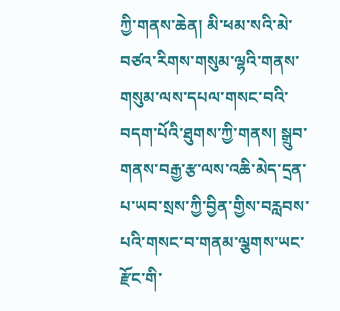ཀྱི་གནས་ཆེན། མི་ཕམ་སའི་མེ་བཙའ་རིགས་གསུམ་ལྷའི་གནས་གསུམ་ལས་དཔལ་གསང་བའི་བདག་པོའི་ཐུགས་ཀྱི་གནས། སྒྲུབ་གནས་བརྒྱ་རྩ་ལས་འཆི་མེད་དྲན་པ་ཡབ་སྲས་ཀྱི་བྱིན་གྱིས་བརླབས་པའི་གསང་བ་གནམ་ལྕགས་ཡང་རྫོང་གི་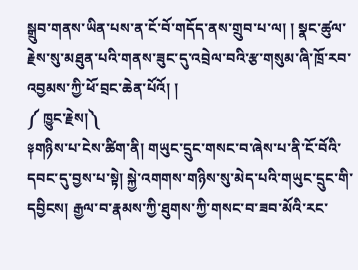སྒྲུབ་གནས་ཡིན་པས་ན་ངོ་བོ་གདོད་ནས་གྲུབ་པ་ལ། ། སྣང་ཚུལ་རྗེས་སུ་མཐུན་པའི་གནས་ཟུང་དུ་འབྲེལ་བའི་རྩ་གསུམ་ཞི་ཁྲོ་རབ་འབྱམས་ཀྱི་ཕོ་བྲང་ཆེན་པོའོ། །
༼ ཁྱུང་རྗེས།༽
༈གཉིས་པ་ངེས་ཚིག་ནི། གཡུང་དྲུང་གསང་བ་ཞེས་པ་ནི་ངོ་བོའི་དབང་དུ་བྱས་པ་སྟེ། སྐྱེ་འགགས་གཉིས་སུ་མེད་པའི་གཡུང་དྲུང་གི་དབྱིངས། རྒྱལ་བ་རྣམས་ཀྱི་ཐུགས་ཀྱི་གསང་བ་ཟབ་མོའི་རང་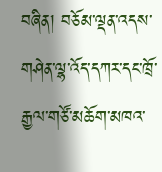བཞིན། བཅོམ་ལྡན་འདས་གཤེན་ལྷ་འོད་དཀར་དང་ཁྲོ་རྒྱལ་གཙོ་མཆོག་མཁའ་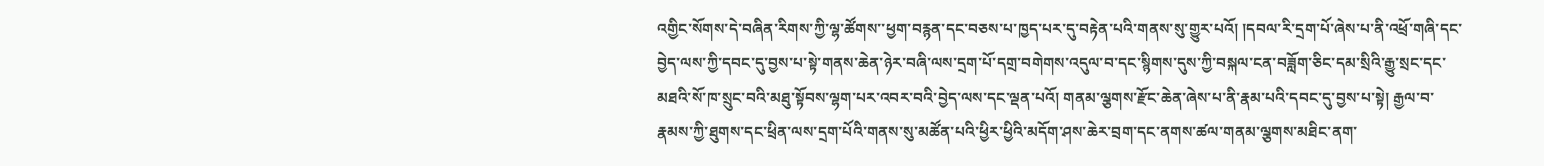འགྱིང་སོགས་དེ་བཞིན་རིགས་ཀྱི་ལྷ་ཚོགས་་ཕྱག་བརྙན་དང་བཅས་པ་ཁྱད་པར་དུ་བརྟེན་པའི་གནས་སུ་གྱུར་པའོ། །དབལ་རི་དྲག་པོ་ཞེས་པ་ནི་འཕྲོ་གཞི་དང་བྱེད་ལས་ཀྱི་དབང་དུ་བྱས་པ་སྟེ་གནས་ཆེན་ཉེར་བཞི་ལས་དྲག་པོ་དགྲ་བགེགས་འདུལ་བ་དང་སྙིགས་དུས་ཀྱི་བསྐལ་ངན་བཟློག་ཅིང་དམ་སྲིའི་རྒྱུ་སྲང་དང་མཐའི་སོ་ཁ་སྲུང་བའི་མཐུ་སྟོབས་ལྷག་པར་འབར་བའི་བྱེད་ལས་དང་ལྡན་པའོ། གནམ་ལྕགས་རྫོང་ཆེན་ཞེས་པ་ནི་རྣམ་པའི་དབང་དུ་བྱས་པ་སྟེ། རྒྱལ་བ་རྣམས་ཀྱི་ཐུགས་དང་ཕྲིན་ལས་དྲག་པོའི་གནས་སུ་མཚོན་པའི་ཕྱིར་ཕྱིའི་མདོག་ཤས་ཆེར་བྲག་དང་ནགས་ཚལ་གནམ་ལྕགས་མཐིང་ནག་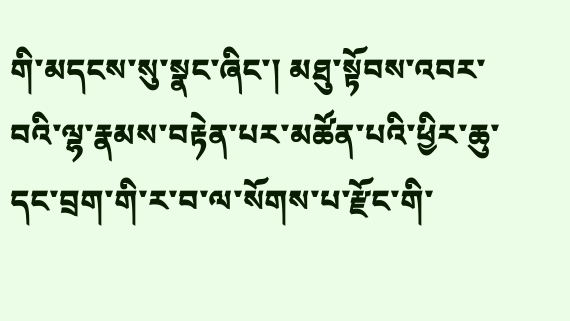གི་མདངས་སུ་སྣང་ཞིང་། མཐུ་སྟོབས་འབར་བའི་ལྷ་རྣམས་བརྟེན་པར་མཚོན་པའི་ཕྱིར་ཆུ་དང་བྲག་གི་ར་བ་ལ་སོགས་པ་རྫོང་གི་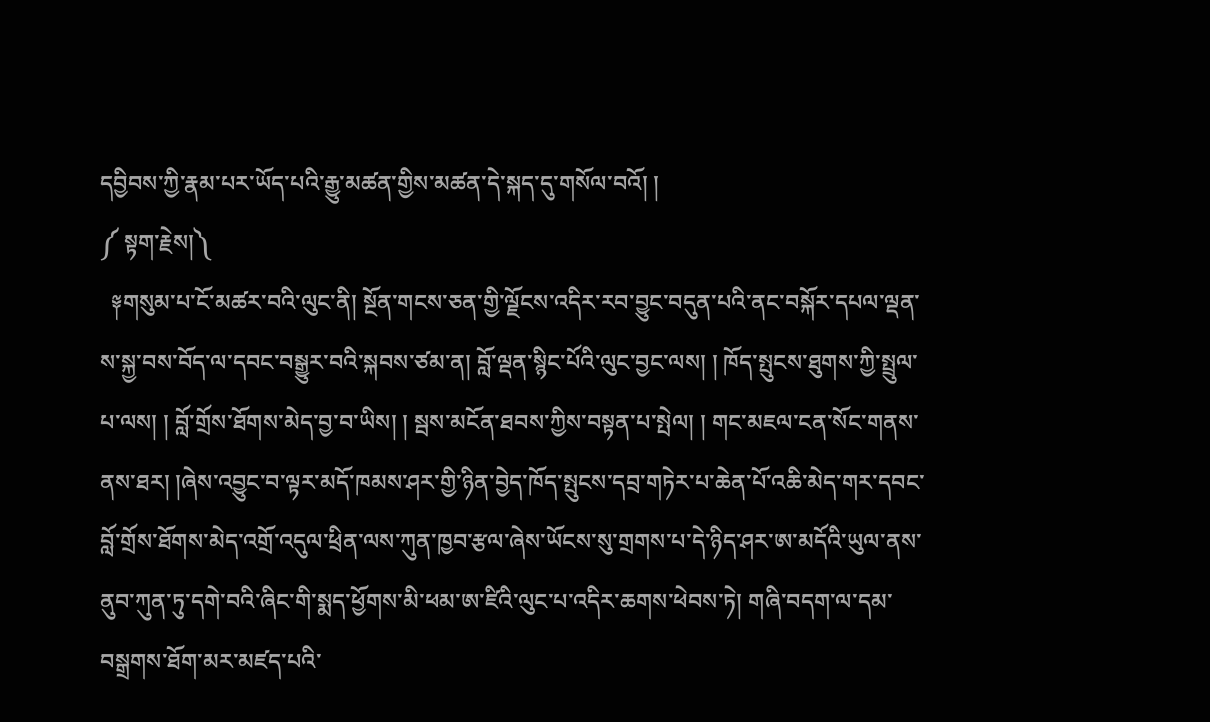དབྱིབས་ཀྱི་རྣམ་པར་ཡོད་པའི་རྒྱུ་མཚན་གྱིས་མཚན་དེ་སྐད་དུ་གསོལ་བའོ། །
༼ སྟག་རྗེས།༽
  ༈གསུམ་པ་ངོ་མཚར་བའི་ལུང་ནི། སྔོན་གངས་ཅན་གྱི་ལྗོངས་འདིར་རབ་བྱུང་བདུན་པའི་ནང་བསྐོར་དཔལ་ལྡན་ས་སྐྱ་བས་བོད་ལ་དབང་བསྒྱུར་བའི་སྐབས་ཙམ་ན། བློ་ལྡན་སྙིང་པོའི་ལུང་བྱང་ལས། ། ཁོད་སྤུངས་ཐུགས་ཀྱི་སྤྲུལ་པ་ལས། ། བློ་གྲོས་ཐོགས་མེད་བྱ་བ་ཡིས། ། སྦས་མངོན་ཐབས་ཀྱིས་བསྟན་པ་སྤེལ། ། གང་མཇལ་ངན་སོང་གནས་ནས་ཐར། །ཞེས་འབྱུང་བ་ལྟར་མདོ་ཁམས་ཤར་གྱི་ཉིན་བྱེད་ཁོད་སྤུངས་དབྲ་གཏེར་པ་ཆེན་པོ་འཆི་མེད་གར་དབང་བློ་གྲོས་ཐོགས་མེད་འགྲོ་འདུལ་ཕྲིན་ལས་ཀུན་ཁྱབ་རྩལ་ཞེས་ཡོངས་སུ་གྲགས་པ་དེ་ཉིད་ཤར་ཨ་མདོའི་ཡུལ་ནས་ནུབ་ཀུན་ཏུ་དགེ་བའི་ཞིང་གི་སྨད་ཕྱོགས་མི་ཕམ་ཨ་ཛིའི་ལུང་པ་འདིར་ཆགས་ཕེབས་ཏེ། གཞི་བདག་ལ་དམ་བསྒྲགས་ཐོག་མར་མཛད་པའི་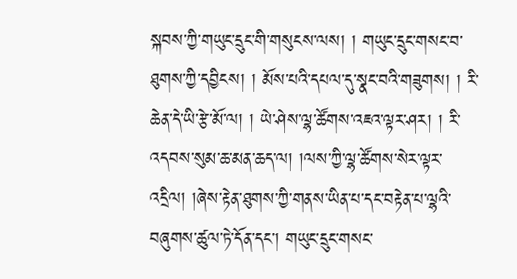སྐབས་ཀྱི་གཡུང་དྲུང་གི་གསུངས་ལས། ། གཡུང་དྲུང་གསང་བ་ཐུགས་ཀྱི་དབྱིངས། ། མོས་པའི་དཔལ་དུ་སྣང་བའི་གཟུགས། ། རི་ཆེན་དེ་ཡི་རྩེ་མོ་ལ། ། ཡེ་ཤེས་ལྷ་ཚོགས་འཇའ་ལྟར་ཤར། ། རི་འདབས་སུམ་ཆ་མན་ཆད་ལ། །ལས་ཀྱི་ལྷ་ཚོགས་སེར་ལྟར་འདྲིལ། །ཞེས་རྟེན་ཐུགས་ཀྱི་གནས་ཡིན་པ་དང་བརྟེན་པ་ལྷའི་བཞུགས་ཚུལ་ཏེ་དོན་དང་། གཡུང་དྲུང་གསང་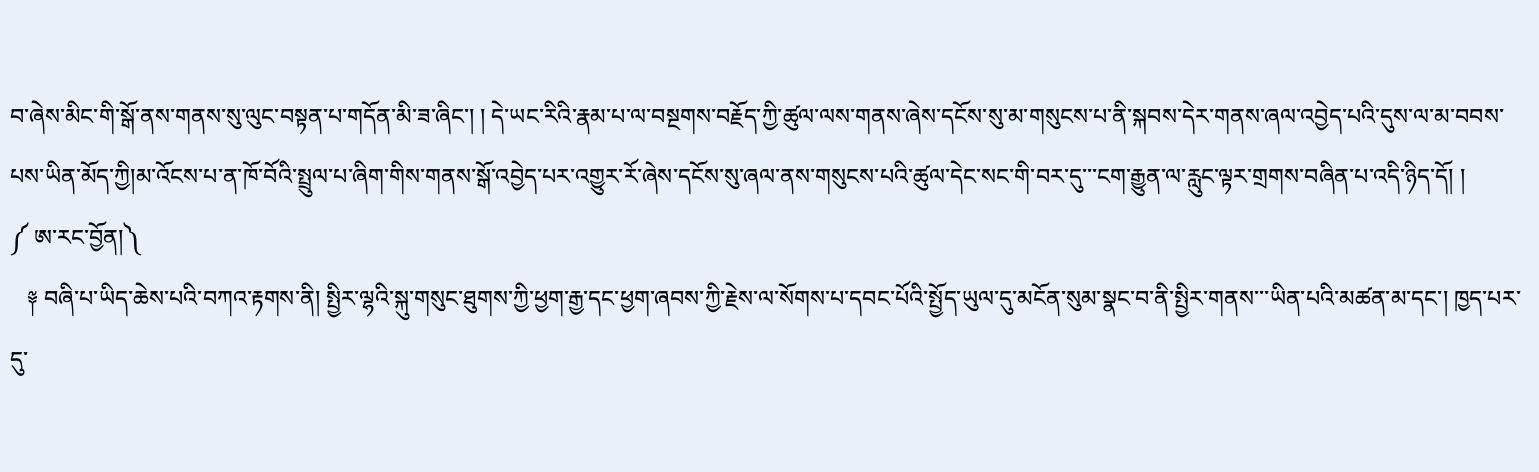བ་ཞེས་མིང་གི་སྒོ་ནས་གནས་སུ་ལུང་བསྟན་པ་གདོན་མི་ཟ་ཞིང་། ། དེ་ཡང་རིའི་རྣམ་པ་ལ་བསྔགས་བརྗོད་ཀྱི་ཚུལ་ལས་གནས་ཞེས་དངོས་སུ་མ་གསུངས་པ་ནི་སྐབས་དེར་གནས་ཞལ་འབྱེད་པའི་དུས་ལ་མ་བབས་པས་ཡིན་མོད་ཀྱི།མ་འོངས་པ་ན་ཁོ་བོའི་སྤྲུལ་པ་ཞིག་གིས་གནས་སྒོ་འབྱེད་པར་འགྱུར་རོ་ཞེས་དངོས་སུ་ཞལ་ནས་གསུངས་པའི་ཚུལ་དེང་སང་གི་བར་དུ་་་ངག་རྒྱུན་ལ་རླུང་ལྟར་གྲགས་བཞིན་པ་འདི་ཉིད་དོ། །
༼ ཨ་རང་བྱོན།༽
   ༈ བཞི་པ་ཡིད་ཆེས་པའི་བཀའ་རྟགས་ནི། སྤྱིར་ལྷའི་སྐུ་གསུང་ཐུགས་ཀྱི་ཕྱག་རྒྱ་དང་ཕྱག་ཞབས་ཀྱི་རྗེས་ལ་སོགས་པ་དབང་པོའི་སྤྱོད་ཡུལ་དུ་མངོན་སུམ་སྣང་བ་ནི་སྤྱིར་གནས་་་ཡིན་པའི་མཚན་མ་དང་། ཁྱད་པར་དུ་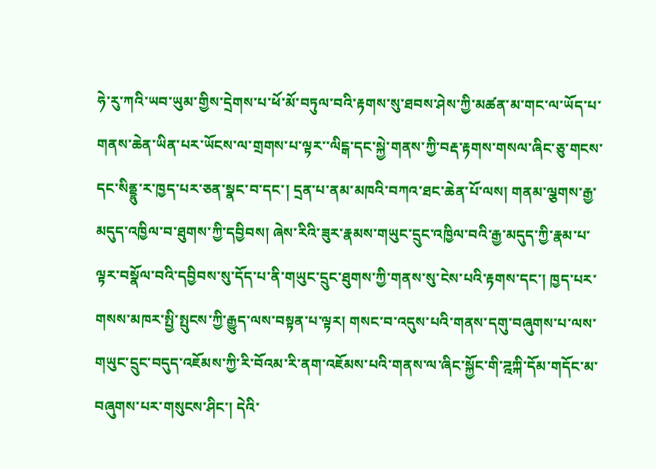ཧེ་རུ་ཀའི་ཡབ་ཡུམ་གྱིས་དྲེགས་པ་ཕོ་མོ་བཏུལ་བའི་རྟགས་སུ་ཐབས་ཤེས་ཀྱི་མཚན་མ་གང་ལ་ཡོད་པ་གནས་ཆེན་ཡིན་པར་ཡོངས་ལ་གྲགས་པ་ལྟར་་ལིངྒ་དང་སྐྱེ་གནས་ཀྱི་བརྡ་རྟགས་གསལ་ཞིང་ཅུ་གངས་དང་སིནྡྷུ་ར་ཁྱད་པར་ཅན་སྣང་བ་དང་། དྲན་པ་ནམ་མཁའི་བཀའ་ཐང་ཆེན་པོ་ལས། གནམ་ལྕགས་རྒྱ་མདུད་འཁྱིལ་བ་ཐུགས་ཀྱི་དབྱིབས། ཞེས་རིའི་ཟུར་རྣམས་གཡུང་དྲུང་འཁྱིལ་བའི་རྒྱ་མདུད་ཀྱི་རྣམ་པ་ལྟར་བསྣོལ་བའི་དབྱིབས་སུ་དོད་པ་ནི་གཡུང་དྲུང་ཐུགས་ཀྱི་གནས་སུ་ངེས་པའི་རྟགས་དང་། ཁྱད་པར་གསས་མཁར་སྤྱི་སྤུངས་ཀྱི་རྒྱུད་ལས་བསྟན་པ་ལྟར། གསང་བ་འདུས་པའི་གནས་དགུ་བཞུགས་པ་ལས་གཡུང་དྲུང་བདུད་འཇོམས་ཀྱི་རི་བོའམ་རི་ནག་འཇོམས་པའི་གནས་ལ་ཞིང་སྐྱོང་གི་ཌྰཀྐི་དོམ་གདོང་མ་བཞུགས་པར་གསུངས་ཤིང་། དེའི་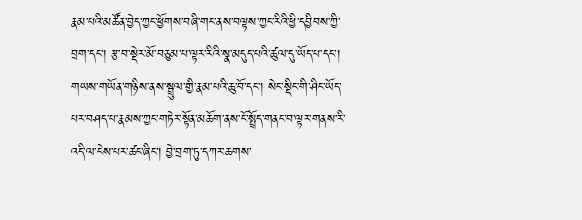རྣམ་པའི་མཚོན་བྱེད་ཀྱང་ཕྱོགས་བཞི་གང་ནས་བལྟས་ཀྱང་རིའི་ཕྱི་དབྱིབས་ཀྱི་བྲག་དང་། རྩ་བ་སྡེར་མོ་བཅུམ་པ་ལྟར་རིའི་སྣ་མདུད་པའི་ཚུལ་དུ་ཡོད་པ་དང་། གཡས་གཡོན་གཉིས་ནས་སྦྲུལ་གྱི་རྣམ་པའི་ཆུ་བོ་དང་། སེང་སྡིང་གི་ཤིང་ཡོད་པར་བཤད་པ་རྣམས་ཀྱང་གཏེར་སྟོན་མཆོག་ནས་ངོ་སྤྲོད་གནང་བ་ལྟར་གནས་རི་འདི་ལ་ངེས་པར་ཚང་ཞིང་། བྱེ་བྲག་ཏུ་དཀར་ཆགས་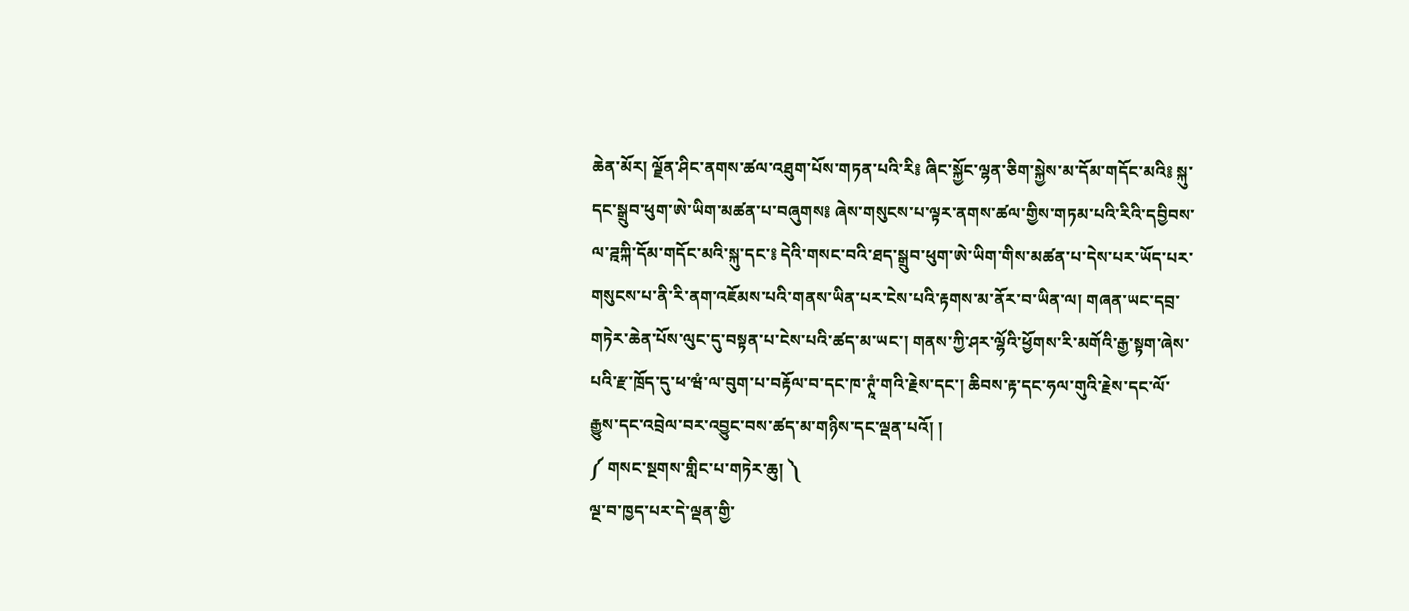ཆེན་མོར། ལྗོན་ཤིང་ནགས་ཚལ་འཐུག་པོས་གཏན་པའི་རི༔ ཞིང་སྐྱོང་ལྷན་ཅིག་སྐྱེས་མ་དོམ་གདོང་མའི༔ སྐུ་དང་སྒྲུབ་ཕུག་ཨེ་ཡིག་མཚན་པ་བཞུགས༔ ཞེས་གསུངས་པ་ལྟར་ནགས་ཚལ་གྱིས་གཏམ་པའི་རིའི་དབྱིབས་ལ་ཌྰཀྐི་དོམ་གདོང་མའི་སྐུ་དང་༔ དེའི་གསང་བའི་ཐད་སྒྲུབ་ཕུག་ཨེ་ཡིག་གིས་མཚན་པ་དེས་པར་ཡོད་པར་གསུངས་པ་ནི་རི་ནག་འཇོམས་པའི་གནས་ཡིན་པར་ངེས་པའི་རྟགས་མ་ནོར་བ་ཡིན་ལ། གཞན་ཡང་དབྲ་གཏེར་ཆེན་པོས་ལུང་དུ་བསྟན་པ་ངེས་པའི་ཚད་མ་ཡང་། གནས་ཀྱི་ཤར་ལྷོའི་ཕྱོགས་རི་མགོའི་རྒྱ་སྟག་ཞེས་པའི་རྫ་ཁྲོད་དུ་ཕ་ཝཾ་ལ་བུག་པ་བརྟོལ་བ་དང་ཁ་ཊཱཾ་གའི་རྗེས་དང་། ཆིབས་རྟ་དང་ཧལ་གུའི་རྗེས་དང་ལོ་རྒྱུས་དང་འབྲེལ་བར་འབྱུང་བས་ཚད་མ་གཉིས་དང་ལྡན་པའོ། །
༼ གསང་སྔགས་གླིང་པ་གཏེར་ཆུ། ༽
ལྔ་བ་ཁྱད་པར་དེ་ལྡན་གྱི་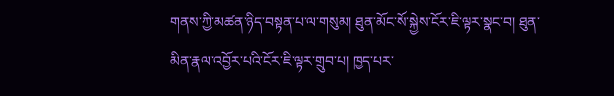གནས་ཀྱི་མཚན་ཉིད་བསྟན་པ་ལ་གསུམ། ཐུན་མོང་སོ་སྐྱེས་ངོར་ཇི་ལྟར་སྣང་བ། ཐུན་མིན་རྣལ་འབྱོར་པའི་ངོར་ཇི་ལྟར་གྲུབ་པ། ཁྱད་པར་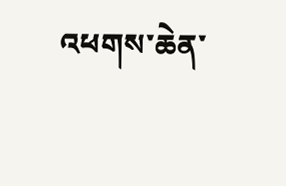འཕགས་ཆེན་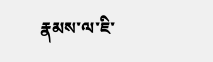རྣམས་ལ་ཇི་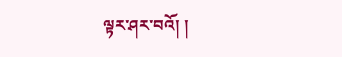ལྟར་ཤར་བའོ། །